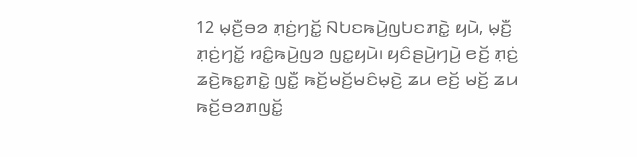12 ꤗ꤫ꤢꤪ꤬ꤋꤤ ꤊ꤫ꤢꤦ꤬ꤚꤢꤩ꤭ ꤡꤝꤢꤒꤣꤧ꤬ꤜꤝꤢꤊꤢꤧ꤭ ꤟꤣꤧ, ꤗ꤫ꤢꤪ꤬ ꤊ꤫ꤢꤦ꤬ꤚꤢꤩ꤭ ꤙꤢꤨ꤭ꤒꤣꤧ꤬ꤜꤤ ꤜꤢ꤭ꤟꤣꤧ꤯ ꤟꤢꤨꤔꤣꤧ꤬ꤚꤣꤧ꤬ ꤕꤢꤩ꤬ ꤊ꤫ꤢꤦ꤬ ꤘꤢꤧ꤬ꤒꤢ꤭ꤊꤢꤧ꤭ ꤜꤢꤪ꤭ ꤒꤢꤩ꤬ꤗꤢꤩ꤬ꤗꤢꤨꤗ꤫ꤢꤧ꤬ ꤘꤣ ꤕꤢꤩ꤬ ꤗꤢꤩ꤬ ꤘꤣ ꤒꤢꤩ꤬ꤋꤤꤊꤜꤢꤩ꤭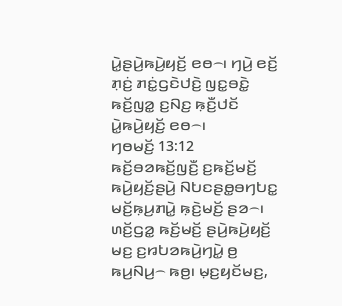ꤣꤧ꤭ꤔꤣꤧ꤬ꤒꤣꤧ꤬ꤟꤢꤩ꤬ ꤕꤥ꤮꤯ ꤚꤣꤧ꤬ ꤕꤢꤩ꤬ ꤊ꤫ꤢꤦ꤬ ꤊꤢꤦ꤭ꤞꤢꤧꤓꤢꤧ꤬ ꤜꤢ꤭ꤋꤢꤧ꤭ ꤒꤢꤩ꤬ꤜꤤ꤭ ꤢ꤬ꤡꤢ꤬ ꤒ꤫ꤢꤪ꤬ꤓꤢꤩ ꤣꤧ꤭ꤒꤣꤧ꤬ꤟꤢꤩ꤬ ꤕꤥ꤮꤯
ꤚꤥꤗꤢꤩ꤬ 13:12
ꤒꤢꤩ꤬ꤋꤤꤒꤢꤩ꤬ꤜꤢꤪ꤬ ꤢ꤬ꤒꤢꤩ꤬ꤗꤢꤩ꤬ ꤒꤣꤧ꤬ꤟꤢꤩ꤬ꤔꤣꤧ꤬ ꤡꤝꤢꤔꤥ꤭ꤋꤚꤝꤢ꤭ ꤗꤢꤩ꤬ꤒ꤫ꤣ꤬ꤊꤣꤧ꤭ ꤒ꤫ꤢꤧ꤬ꤗꤢꤩ꤬ ꤔꤤ꤮꤯ ꤛꤢꤩ꤬ꤞꤤ꤭ ꤒꤢꤩ꤬ꤗꤢꤩ꤬ ꤔꤣꤧ꤬ꤒꤣꤧ꤬ꤟꤢꤩ꤬ ꤗꤢ꤬ ꤢ꤬ꤙꤝꤤꤒꤣꤧ꤬ꤚꤣꤧ꤭ ꤥ꤬ ꤒꤣ꤬ꤡꤣ꤬꤮ ꤒꤥ꤬꤯ ꤗ꤫ꤢ꤬ꤟꤢꤩꤗꤢ꤬,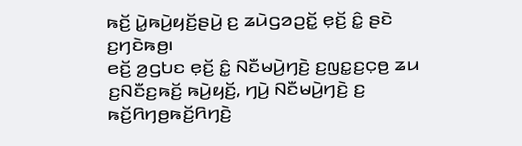ꤒꤢꤩ꤬ ꤣꤧ꤭ꤒꤣꤧ꤬ꤟꤢꤩ꤬ꤔꤣꤧ꤬ ꤢ꤬ ꤘꤣꤧꤞꤤꤑꤢꤩ꤭ ꤕ꤫ꤢꤩ꤬ ꤢꤨ꤭ ꤔꤢꤧ ꤢ꤬ꤚꤢꤧꤒꤥ꤬꤯
ꤕꤢꤩ꤬ ꤤ꤬ꤞꤝꤢ ꤕ꤫ꤢꤩ꤬ ꤢꤨ꤭ ꤡꤢꤪꤗꤣꤧ꤬ꤚꤢꤧ꤬ ꤢ꤬ꤜꤢ꤭ꤢ꤬ꤍ꤫ꤥ꤬ ꤘꤣ ꤢ꤬ꤡꤢꤪꤢ꤬ꤒꤢꤩ꤬ ꤒꤣꤧ꤬ꤟꤢꤩ꤬, ꤚꤣꤧ꤬ ꤡꤢꤪꤗꤣꤧ꤬ꤚꤢꤧ꤬ ꤢ꤬ ꤒꤢꤩ꤬ꤖꤚꤥ꤬ꤒꤢꤩ꤬ꤖꤚꤢꤧ꤬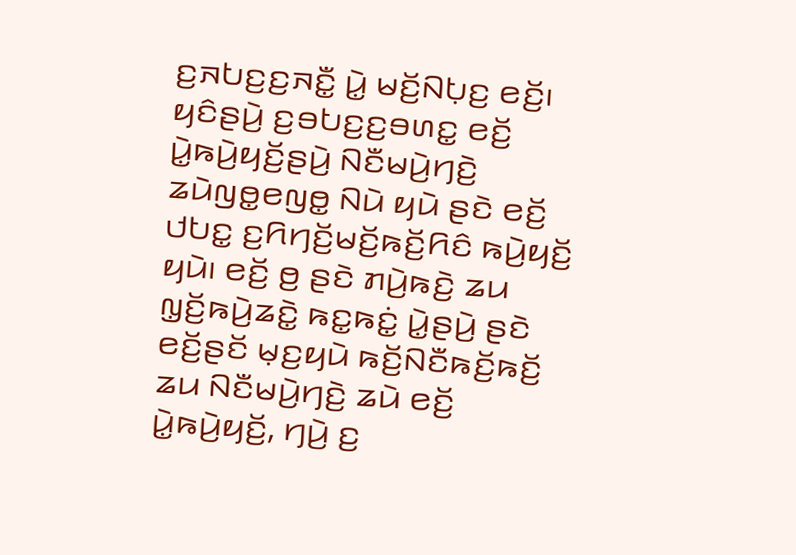ꤢ꤬ꤏꤝꤢ꤬ꤢ꤬ꤏꤢꤪ꤭ ꤣꤧ꤭ ꤗꤢꤩ꤬ꤡꤝ꤫ꤢ꤬ ꤕꤢꤩ꤬꤯ ꤟꤢꤨꤔꤣꤧ꤬ ꤢ꤬ꤋꤝꤢ꤬ꤢ꤬ꤋꤛꤢ꤭ ꤕꤢꤩ꤬ ꤣꤧ꤭ꤒꤣꤧ꤬ꤟꤢꤩ꤬ꤔꤣꤧ꤬ ꤡꤢꤪꤗꤣꤧ꤬ꤚꤢꤧ꤬ ꤘꤣꤧꤜꤥ꤭ꤕꤜꤥ꤭ ꤡꤣꤧ ꤟꤣꤧ ꤔꤢꤧ ꤕꤢꤩ꤬ ꤓꤝꤢ꤭ ꤢ꤬ꤖꤚꤢꤩ꤬ꤗꤢꤩ꤬ꤒꤢꤩ꤬ꤖꤢꤨ ꤒꤣꤧ꤬ꤟꤢꤩ꤬ ꤟꤣꤧ꤯ ꤕꤢꤩ꤬ ꤥ꤬ ꤔꤢꤧ ꤊꤣꤧ꤬ꤒꤢꤧ꤬ ꤘꤣ ꤜ꤫ꤢꤩ꤬ꤒꤣꤧ꤬ꤘꤢꤧ꤭ ꤒꤢ꤭ꤒꤢꤦ꤭ ꤣꤧ꤭ꤔꤣꤧ꤬ ꤔꤢꤧ ꤕꤢꤩ꤬ꤔꤢꤩ ꤗ꤫ꤢ꤬ꤟꤣꤧ ꤒꤢꤩ꤬ꤡꤢꤪꤒꤢꤩ꤬ꤒꤢꤩ꤬ ꤘꤣ ꤡꤢꤪꤗꤣꤧ꤬ꤚꤢꤧ꤬ ꤘꤣꤧ ꤕꤢꤩ꤬ ꤣꤧ꤭ꤒꤣꤧ꤬ꤟꤢꤩ꤬, ꤚꤣꤧ꤬ ꤢ꤬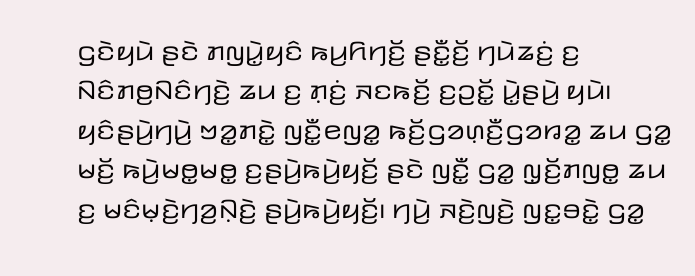ꤞꤢꤧꤟꤣꤧ ꤔꤢꤧ ꤊꤜꤣꤧ꤭ꤟꤢꤨ ꤒꤣ꤬ꤖꤚꤢꤩ꤬ ꤔꤢꤪ꤭ꤢꤩ꤬ ꤚꤣꤧꤘꤢꤦ꤬ ꤢ꤬ ꤡꤢꤨꤊꤥ꤬ꤡꤢꤨꤚꤢꤧ꤬ ꤘꤣ ꤢ꤬ ꤊ꤫ꤢꤦ꤬ ꤏꤢꤒꤢꤩ꤬ ꤢ꤬ꤑꤢꤩ꤭ ꤣꤧ꤭ꤔꤣꤧ꤬ ꤟꤣꤧ꤯
ꤟꤢꤨꤔꤣꤧ꤬ꤚꤣꤧ꤬ ꤠꤤ꤭ꤊꤢꤧ꤭ ꤜꤢꤪ꤭ꤕꤜꤤ꤭ ꤒꤢꤩ꤬ꤞꤤꤛ꤫ꤢꤪ꤬ꤞꤤꤙꤤ꤭ ꤘꤣ ꤞꤤ꤭ ꤗꤢꤩ꤬ ꤒꤣꤧ꤬ꤗꤥ꤭ꤗꤥ꤭ ꤢ꤬ꤔꤣꤧ꤬ꤒꤣꤧ꤬ꤟꤢꤩ꤬ ꤔꤢꤧ ꤜꤢꤪ꤭ ꤞꤤ꤭ ꤜ꤫ꤢꤩ꤬ꤊꤜꤥ꤭ ꤘꤣ ꤢ꤬ ꤗꤢꤨꤗ꤫ꤢꤧ꤬ꤚꤤ꤬ꤡ꤫ꤢꤧ꤬ ꤔꤣꤧ꤬ꤒꤣꤧ꤬ꤟꤢꤩ꤬꤯ ꤚꤣꤧ꤬ ꤏꤢꤧ꤬ꤜꤢꤧ꤬ ꤜꤢ꤭ꤋꤢꤧ꤭ ꤞꤤ꤭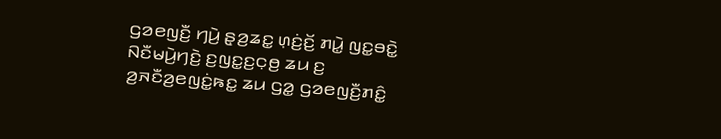ꤞꤤꤕꤜꤢꤪ꤬ ꤚꤣꤧ꤬ ꤔ꤫ꤤ꤬ꤘꤢ꤭ ꤛ꤫ꤢꤦ꤬ꤢꤩ꤬ ꤊꤣꤧ꤭ ꤜꤢ꤭ꤋꤢꤧ꤭ ꤡꤢꤪꤗꤣꤧ꤬ꤚꤢꤧ꤬ ꤢ꤬ꤜꤢ꤭ꤢ꤬ꤍ꤫ꤥ꤬ ꤘꤣ ꤢ꤬ ꤤ꤬ꤏꤢꤪꤤ꤬ꤕꤜꤢꤦ꤭ꤒꤢ꤭ ꤘꤣ ꤞꤤ꤭ ꤞꤤꤕꤜꤢꤪ꤬ꤊꤢꤨ꤭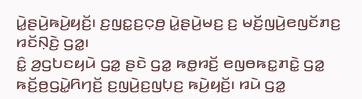ꤣꤧ꤭ꤔꤣꤧ꤬ꤒꤣꤧ꤬ꤟꤢꤩ꤬꤯ ꤢ꤬ꤜꤢ꤭ꤢ꤬ꤍ꤫ꤥ꤬ ꤣꤧ꤭ꤔꤣꤧ꤬ꤗꤢ꤬ ꤢ꤬ ꤗꤢꤩ꤬ꤜꤣꤧ꤬ꤕꤜꤢꤩꤊꤢ꤬ ꤙꤢꤩꤡ꤫ꤢꤧ꤬ ꤞꤤ꤭꤯
ꤢꤨ꤭ ꤤ꤬ꤞꤝꤢꤟꤣꤧ ꤞꤤ꤭ ꤔꤢꤧ ꤞꤤ꤭ ꤒꤥ꤭ꤙꤢꤩ꤬ ꤕꤜꤥꤒꤢ꤭ꤊꤢꤧ꤭ ꤞꤤ꤭ ꤒꤢꤩ꤬ꤥ꤬ꤞꤣꤧ꤭ꤖꤚꤢꤩ꤬ ꤢ꤬ꤜꤣꤧ꤬ꤢ꤬ꤜꤝ꤫ꤢ꤬ ꤒꤣꤧ꤬ꤟꤢꤩ꤬꤯ ꤙꤣꤧ ꤞꤤ꤭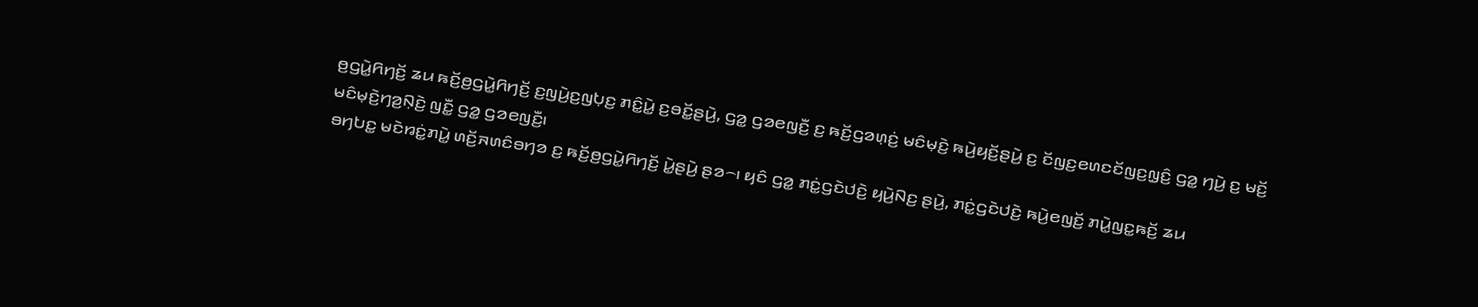ꤥ꤬ꤞꤣꤧ꤭ꤖꤚꤢꤩ꤬ ꤘꤣ ꤒꤢꤩ꤬ꤥ꤬ꤞꤣꤧ꤭ꤖꤚꤢꤩ꤬ ꤢ꤬ꤜꤣꤧ꤬ꤢ꤬ꤜꤝ꤫ꤢ꤬ ꤊꤢꤨ꤭ꤣꤧ꤭ ꤢ꤬ꤋꤢꤩ꤭ꤔꤣꤧ꤬, ꤞꤤ꤭ ꤞꤤꤕꤜꤢꤪ꤬ ꤢ꤬ ꤒꤢꤩ꤬ꤞꤤꤛ꤫ꤢꤦ꤬ ꤗꤢꤨꤗ꤫ꤢꤧ꤬ ꤒꤣꤧ꤬ꤟꤢꤩ꤬ꤔꤣꤧ꤬ ꤢ꤬ ꤢꤩꤜꤢ꤬ꤕꤛꤢꤢꤩꤜꤢ꤬ꤜ꤫ꤢꤨ꤬ ꤞꤤ꤭ ꤚꤣꤧ꤬ ꤢ꤬ ꤗꤢꤩ꤬ ꤗꤢꤨꤗ꤫ꤢꤧ꤬ꤚꤤ꤬ꤡ꤫ꤢꤧ꤬ ꤜꤢꤪ꤭ ꤞꤤ꤭ ꤞꤤꤕꤜꤢꤪ꤬꤯
ꤋꤚꤝꤢ꤭ ꤗꤢꤧꤙꤢꤦ꤭ꤊꤣꤧ꤭ ꤛꤢꤩ꤬ꤏꤛꤢꤨꤋꤚꤤ ꤢ꤬ ꤒꤢꤩ꤬ꤥ꤬ꤞꤣꤧ꤭ꤖꤚꤢꤩ꤬ ꤣꤧ꤭ꤔꤣꤧ꤬ ꤔꤤ꤮꤯ ꤟꤢꤨ ꤞꤤ꤭ ꤊꤢꤦ꤭ꤞꤢꤧꤓꤢꤧ꤬ ꤟꤣꤧ꤬ꤡꤢ꤬ ꤔꤣꤧ꤬, ꤊꤢꤦ꤭ꤞꤢꤧꤓꤢꤧ꤬ ꤒꤣꤧ꤬ꤕꤜꤢꤩ꤬ ꤊꤣꤧ꤭ꤜꤢ꤭ꤒꤢꤩ꤬ ꤘꤣ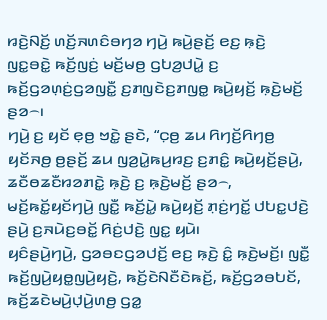ꤙꤢꤧ꤬ꤡꤢꤩ꤬ ꤛꤢꤩ꤬ꤏꤛꤢꤨꤋꤚꤤ ꤚꤣꤧ꤬ ꤒꤣꤧ꤬ꤔꤢꤩ꤬ ꤕꤢ꤬ ꤒ꤫ꤢꤧ꤬ ꤜꤢ꤭ꤋꤢꤧ꤭ ꤒꤢꤩ꤬ꤜꤢꤦ꤬ ꤗꤢꤩ꤬ꤗꤥ꤬ ꤞꤝꤤ꤬ꤓꤣꤧ꤭ ꤢ꤬ ꤒꤢꤩ꤬ꤞꤤꤛ꤫ꤢꤦ꤬ꤞꤤꤜꤢꤪ꤭ ꤢ꤬ꤊꤜꤢꤧꤢ꤬ꤊꤜꤥ꤭ ꤒꤣꤧ꤬ꤟꤢꤩ꤬ ꤒ꤫ꤢꤧ꤬ꤗꤢꤩ꤬ ꤔꤤ꤮꤯
ꤚꤣꤧ꤬ ꤢ꤬ ꤟꤢꤩ ꤕ꤫ꤥ꤬ ꤠꤢꤧ꤭ ꤔꤢꤧ, “ꤍ꤫ꤥ꤬ ꤘꤣ ꤖꤚꤢꤩ꤬ꤖꤚꤥ꤬ ꤟꤢꤩꤏꤥ꤬ ꤥ꤬ꤔꤢꤩ꤬ ꤘꤣ ꤜꤤ꤬ꤣꤧ꤭ꤒꤣ꤬ꤙꤢ꤬ ꤢ꤬ꤊꤢꤨ꤭ ꤒꤣꤧ꤬ꤟꤢꤩ꤬ꤔꤣꤧ꤬, ꤘꤢꤪꤥꤘꤢꤪꤙꤤꤊꤢꤧ꤭ ꤒ꤫ꤢꤧ꤬ ꤢ꤬ ꤒ꤫ꤢꤧ꤬ꤗꤢꤩ꤬ ꤔꤤ꤮, ꤗꤢꤩ꤬ꤒꤢꤩ꤭ꤟꤢꤩꤚꤣꤧ꤬ ꤜꤢꤪ꤭ ꤒꤢꤩ꤬ꤣꤧ꤭ ꤒꤣꤧ꤬ꤟꤢꤩ꤬ ꤊ꤫ꤢꤦ꤬ꤚꤢꤩ꤭ ꤓꤝꤢ꤭ꤓꤢꤧ꤬ ꤔꤣꤧ꤬ ꤢ꤬ꤏꤣꤧꤢ꤬ꤋꤢꤩ꤭ ꤖꤢꤦ꤬ꤓꤢꤧ꤬ ꤜꤢ꤭ ꤟꤣꤧ꤯
ꤟꤢꤨꤔꤣꤧ꤬ꤚꤣꤧ꤬, ꤞꤤꤋꤢꤞꤤꤓꤢꤩ꤬ ꤕꤢ꤬ ꤒ꤫ꤢꤧ꤬ ꤢꤨ꤭ ꤒ꤫ꤢꤧ꤬ꤗꤢꤩ꤬꤯ ꤜꤢꤪ꤭ ꤒꤢꤩ꤬ꤜꤣꤧ꤬ꤟꤥ꤭ꤜꤣꤧ꤬ꤟꤢꤧ꤬, ꤒꤢꤩ꤬ꤢꤧꤡꤢꤪꤢꤧꤒꤢꤩ꤬, ꤒꤢꤩ꤬ꤞꤤꤋꤝꤢꤩ, ꤒꤢꤩ꤬ꤘꤢꤧꤗꤣꤧ꤬ꤓ꤫ꤣꤧ꤬ꤛꤥ꤬ ꤞꤤ꤭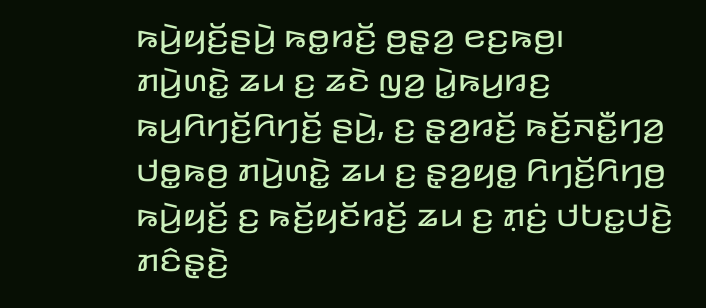ꤒꤣꤧ꤬ꤟꤢꤩ꤬ꤔꤣꤧ꤬ ꤒꤥ꤭ꤙꤢꤩ꤬ ꤥ꤬ꤔ꤫ꤤ꤬ ꤕꤢ꤬ꤒꤥ꤬꤯
ꤊꤣꤧ꤬ꤛꤢꤧ꤭ ꤘꤣ ꤢ꤬ ꤘꤢꤧ ꤜꤤ꤬ ꤣꤧ꤭ꤒꤣ꤬ꤙꤢ꤬ ꤒꤣ꤬ꤖꤚꤢꤩ꤬ꤖꤚꤢꤩ꤬ ꤔꤣꤧ꤬, ꤢ꤬ ꤔ꤫ꤤ꤬ꤙꤢꤩ꤬ ꤒꤢꤩ꤬ꤏꤢꤪ꤭ꤚꤤ꤬ ꤓꤥ꤭ꤒꤥ꤬ ꤊꤣꤧ꤬ꤛꤢꤧ꤭ ꤘꤣ ꤢ꤬ ꤔ꤫ꤤ꤬ꤟꤥ꤭ ꤖꤚꤢꤩ꤬ꤖꤚꤥ꤬ ꤒꤣꤧ꤬ꤟꤢꤩ꤬ ꤢ꤬ ꤒꤢꤩ꤬ꤟꤢꤩꤙꤢꤩ꤬ ꤘꤣ ꤢ꤬ ꤊ꤫ꤢꤦ꤬ ꤓꤝꤢ꤭ꤓꤢꤧ꤬ ꤊꤢꤨꤔ꤫ꤢꤧ꤬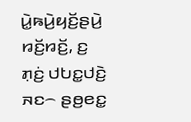ꤣꤧ꤭ꤒꤣꤧ꤬ꤟꤢꤩ꤬ꤔꤣꤧ꤬ ꤙꤢꤩ꤬ꤙꤢꤩ꤬, ꤢ꤬ ꤊ꤫ꤢꤦ꤬ ꤓꤝꤢ꤭ꤓꤢꤧ꤬ ꤏꤢ꤮ ꤔꤥ꤬ꤕꤢ꤭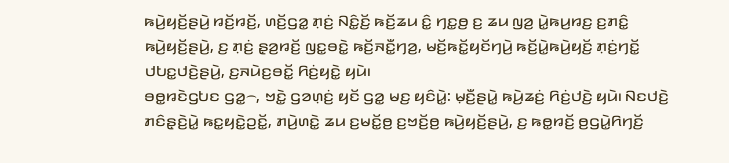ꤒꤣꤧ꤬ꤟꤢꤩ꤬ꤔꤣꤧ꤬ ꤙꤢꤩ꤬ꤙꤢꤩ꤬, ꤛꤢꤩ꤬ꤞꤤ꤭ ꤊ꤫ꤢꤦ꤬ ꤡꤢꤨ꤭ꤢꤩ꤬ ꤒꤢꤩ꤬ꤘꤣ ꤢꤨ꤭ ꤚꤢ꤭ꤥ꤬ ꤢ꤬ ꤘꤣ ꤜꤤ꤬ ꤣꤧ꤭ꤒꤣ꤬ꤙꤢ꤬ ꤢ꤬ꤊꤢꤨ꤭ ꤒꤣꤧ꤬ꤟꤢꤩ꤬ꤔꤣꤧ꤬, ꤢ꤬ ꤊ꤫ꤢꤦ꤬ ꤔ꤫ꤤ꤬ꤙꤢꤩ꤬ ꤜꤢ꤭ꤋꤢꤧ꤭ ꤒꤢꤩ꤬ꤏꤢꤪ꤭ꤚꤤ꤬, ꤗꤢꤩ꤬ꤒꤢꤩ꤭ꤟꤢꤩꤚꤣꤧ꤬ ꤒꤢꤩ꤬ꤣꤧ꤭ꤒꤣꤧ꤬ꤟꤢꤩ꤬ ꤊ꤫ꤢꤦ꤬ꤚꤢꤩ꤭ ꤓꤝꤢ꤭ꤓꤢꤧ꤬ꤔꤣꤧ꤬, ꤢ꤬ꤏꤣꤧꤢ꤬ꤋꤢꤩ꤭ ꤖꤢꤦ꤬ꤟꤢꤧ꤭ ꤟꤣꤧ꤯
ꤋꤥ꤭ꤙꤢꤧꤞꤝꤢ ꤞꤤ꤭꤮, ꤠꤢꤧ꤭ ꤞꤤꤛ꤫ꤢꤦ꤬ ꤟꤢꤩ ꤞꤤ꤭ ꤗꤢ꤬ ꤟꤢꤨꤣꤧ꤭: ꤗ꤫ꤢꤪ꤬ꤔꤣꤧ꤭ ꤒꤣꤧ꤬ꤘꤢꤦ꤬ ꤖꤢꤦ꤬ꤓꤢꤧ꤬ ꤟꤣꤧ꤯ ꤡꤢꤓꤢꤧ꤬ ꤊꤢꤨꤔ꤫ꤢꤧ꤬ꤣꤧ꤭ ꤒꤢ꤭ꤟꤢꤧ꤭ꤑꤢꤩ꤭, ꤊꤣꤧ꤬ꤛꤢꤧ꤭ ꤘꤣ ꤢ꤬ꤗꤢꤩ꤭ꤥ꤬ ꤢ꤬ꤠꤢꤩ꤬ꤥ꤬ ꤒꤣꤧ꤬ꤟꤢꤩ꤬ꤔꤣꤧ꤬, ꤢ꤬ ꤒꤥ꤭ꤙꤢꤩ꤬ ꤥ꤬ꤞꤣꤧ꤭ꤖꤚꤢꤩ꤬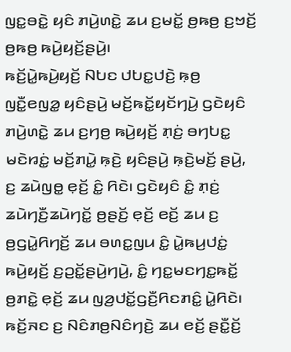ꤜꤢ꤭ꤋꤢꤧ꤭ ꤟꤢꤨ ꤊꤣꤧ꤬ꤛꤢꤧ꤭ ꤘꤣ ꤢ꤬ꤗꤢꤩ꤭ ꤥ꤬ꤒꤥ꤬ ꤢ꤬ꤠꤢꤩ꤬ ꤥ꤬ꤒꤥ꤬ ꤒꤣꤧ꤬ꤟꤢꤩ꤬ꤔꤣꤧ꤬꤯
ꤒꤢꤩ꤬ꤣꤧ꤭ꤒꤣꤧ꤬ꤟꤢꤩ꤬ ꤡꤝꤢ ꤓꤝꤢ꤭ꤓꤢꤧ꤬ ꤒ꤫ꤥ꤬ ꤜꤢꤪ꤭ꤕꤜꤤ꤭ ꤟꤢꤨꤔꤣꤧ꤬ ꤗꤢꤩ꤬ꤒꤢꤩ꤭ꤟꤢꤩꤚꤣꤧ꤬ ꤞꤢꤧꤟꤢꤨ ꤊꤣꤧ꤬ꤛꤢꤧ꤭ ꤘꤣ ꤢ꤬ꤚꤥ꤬ ꤒꤣꤧ꤬ꤟꤢꤩ꤬ ꤊ꤫ꤢꤦ꤬ ꤋꤚꤝꤢ꤭ ꤗꤢꤧꤙꤢꤦ꤭ ꤗꤢꤩ꤬ꤊꤣꤧ꤭ ꤒ꤫ꤢꤧ꤬ ꤟꤢꤨꤔꤣꤧ꤬ ꤒ꤫ꤢꤧ꤬ꤗꤢꤩ꤬ ꤔꤣꤧ꤬, ꤢ꤬ ꤘꤣꤧꤜꤥ꤭ ꤕ꤫ꤢꤩ꤬ ꤢꤨ꤭ ꤖꤢꤧ꤯ ꤞꤢꤧꤟꤢꤨ ꤢꤨ꤭ ꤊ꤫ꤢꤦ꤬ ꤘꤣꤧꤚꤢꤪ꤬ꤘꤣꤧꤚꤢꤩ꤭ ꤥ꤬ꤔꤢꤩ꤬ ꤕ꤫ꤢꤩ꤬ ꤕꤢꤩ꤬ ꤘꤣ ꤢ꤬ ꤥ꤬ꤞꤣꤧ꤭ꤖꤚꤢꤩ꤬ ꤘꤣ ꤋꤛꤢ꤭ꤜꤣ ꤢꤨ꤭ ꤣꤧ꤭ꤒꤣ꤬ꤓꤢꤦ꤭ ꤒꤣꤧ꤬ꤟꤢꤩ꤬ ꤢ꤬ꤑꤢꤩ꤭ꤔꤣꤧ꤬ꤚꤣꤧ꤬, ꤢꤨ꤭ ꤚꤢ꤭ꤗꤢꤚꤢ꤭ꤒꤢꤩ꤭ ꤥ꤬ꤊꤢꤧ꤭ ꤕ꤫ꤢꤩ꤬ ꤘꤣ ꤜꤤ꤬ꤓꤢꤩ꤭ꤞꤢꤪ꤬ꤖꤢꤊꤢꤨ꤭ ꤣꤧ꤭ꤖꤢꤧ꤯
ꤒꤢꤩ꤬ꤏꤢ ꤢ꤬ ꤡꤢꤨꤊꤥ꤬ꤡꤢꤨꤚꤢꤧ꤬ ꤘꤣ ꤕꤢꤩ꤬ ꤔꤢꤪ꤭ꤢꤩ꤬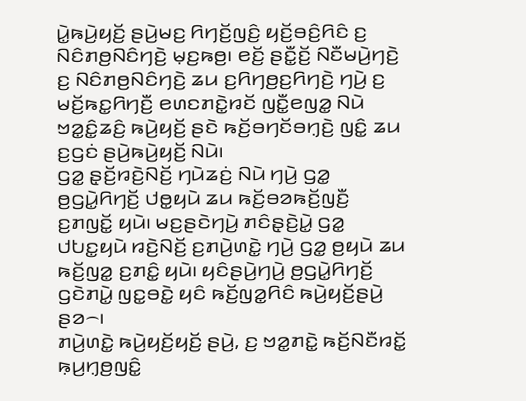ꤣꤧ꤭ꤒꤣꤧ꤬ꤟꤢꤩ꤬ ꤔꤣꤧ꤬ꤗꤢ꤬ ꤖꤚꤢꤩ꤬ꤜꤢꤨ꤬ ꤟꤢꤩ꤬ꤋꤢꤨ꤬ꤖꤢꤨ ꤢ꤬ ꤡꤢꤨꤊꤥ꤬ꤡꤢꤨꤚꤢꤧ꤬ ꤗ꤫ꤢ꤬ꤒꤥ꤬꤯ ꤕꤢꤩ꤬ ꤔꤢꤪ꤭ꤢꤩ꤬ ꤡꤢꤪꤗꤣꤧ꤬ꤚꤢꤧ꤬ ꤢ꤬ ꤡꤢꤨꤊꤥ꤬ꤡꤢꤨꤚꤢꤧ꤬ ꤘꤣ ꤢ꤬ꤖꤚꤥ꤬ꤢ꤬ꤖꤚꤢꤧ꤬ ꤚꤣꤧ꤬ ꤢ꤬ ꤗꤢꤩ꤬ꤒꤢ꤭ꤖꤚꤢꤪ꤬ ꤕꤛꤢꤊꤢꤧ꤭ꤙꤢꤩ ꤜꤢꤪ꤭ꤕꤜꤤ꤭ ꤡꤣꤧ ꤠꤤ꤭ꤢꤨ꤭ꤘꤢꤨ꤬ ꤒꤣꤧ꤬ꤟꤢꤩ꤬ ꤔꤢꤧ ꤒꤢꤩ꤬ꤋꤚꤢꤩꤋꤚ꤫ꤢꤧ꤬ ꤜꤢꤨ꤭ ꤘꤣ ꤢ꤬ꤞꤢꤦ ꤔꤣꤧ꤬ꤒꤣꤧ꤬ꤟꤢꤩ꤬ ꤡꤣꤧ꤯
ꤞꤤ꤭ ꤔ꤫ꤢꤩ꤬ꤙꤢꤧ꤬ꤡꤢꤩ꤬ ꤚꤣꤧꤘꤢꤦ꤬ ꤡꤣꤧ ꤚꤣꤧ꤬ ꤞꤤ꤭ ꤥ꤬ꤞꤣꤧ꤭ꤖꤚꤢꤩ꤬ ꤓꤥ꤭ꤟꤣꤧ ꤘꤣ ꤒꤢꤩ꤬ꤋꤤꤒꤢꤩ꤬ꤜꤢꤪ꤬ ꤢ꤬ꤊꤜꤢꤩ꤭ ꤟꤣꤧ꤯ ꤗꤢ꤬ꤔꤢꤧꤚꤣꤧ꤬ ꤊꤢꤨꤔ꤫ꤢꤧ꤬ꤣꤧ꤭ ꤞꤤ꤭ ꤓꤝꤢ꤭ꤟꤣꤧ ꤙꤢꤧ꤬ꤡꤢꤩ꤬ ꤢ꤬ꤊꤣꤧ꤬ꤛꤢꤧ꤭ ꤚꤣꤧ꤬ ꤞꤤ꤭ ꤥ꤬ꤟꤣꤧ ꤘꤣ ꤒꤢꤩ꤬ꤜꤤ꤭ ꤢ꤬ꤊꤢꤨ꤭ ꤟꤣꤧ꤯ ꤟꤢꤨꤔꤣꤧ꤬ꤚꤣꤧ꤬ ꤥ꤬ꤞꤣꤧ꤭ꤖꤚꤢꤩ꤬ ꤞꤢꤧꤊꤣꤧ꤭ ꤜꤢ꤭ꤋꤢꤧ꤭ ꤟꤢꤨ ꤒꤢꤩ꤬ꤜꤤ꤭ꤖꤢꤨ ꤒꤣꤧ꤬ꤟꤢꤩ꤬ꤔꤣꤧ꤬ ꤔꤤ꤮꤯
ꤊꤣꤧ꤬ꤛꤢꤧ꤭ ꤒꤣꤧ꤬ꤟꤢꤩ꤬ꤟꤢꤩ꤬ ꤔꤣꤧ꤬, ꤢ꤬ ꤠꤤ꤭ꤊꤢꤧ꤭ ꤒꤢꤩ꤬ꤡꤢꤪꤙꤢꤩ꤭ ꤒ꤫ꤣ꤬ꤚ꤫ꤥ꤬ꤜꤢꤨ꤭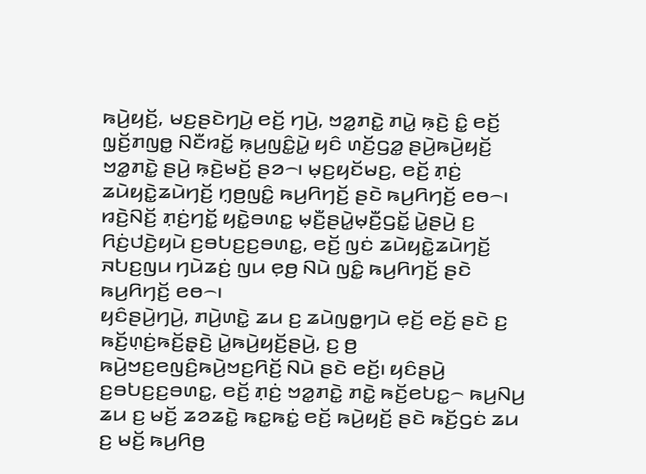ꤒꤣꤧ꤬ꤟꤢꤩ꤬, ꤗꤢ꤬ꤔꤢꤧꤚꤣꤧ꤬ ꤕꤢꤩ꤬ ꤚꤣꤧ꤬, ꤠꤤ꤭ꤊꤢꤧ꤭ ꤊꤣꤧ꤭ ꤒ꤫ꤢꤧ꤬ ꤢꤨ꤭ ꤕꤢꤩ꤬ ꤜ꤫ꤢꤩ꤬ꤊꤜꤥ꤭ ꤡꤢꤪꤙꤢꤩ꤭ ꤒ꤫ꤣ꤬ꤜꤢꤨ꤭ꤣꤧ꤭ ꤟꤢꤨ ꤛꤢꤩ꤬ꤞꤤ꤭ ꤔꤣꤧ꤬ꤒꤣꤧ꤬ꤟꤢꤩ꤬ ꤠꤤ꤭ꤊꤢꤧ꤭ ꤔꤣꤧ꤬ ꤒ꤫ꤢꤧ꤬ꤗꤢꤩ꤬ ꤔꤤ꤮꤯ ꤗ꤫ꤢ꤬ꤟꤢꤩꤗꤢ꤬, ꤕꤢꤩ꤬ ꤊ꤫ꤢꤦ꤬ ꤘꤣꤧꤟꤢꤧ꤭ꤘꤣꤧꤚꤢꤩ꤬ ꤚ꤫ꤥ꤬ꤜꤢꤨ꤭ ꤒꤣ꤬ꤖꤚꤢꤩ꤬ ꤔꤢꤧ ꤒꤣ꤬ꤖꤚꤢꤩ꤬ ꤕꤥ꤮꤯ ꤙꤢꤧ꤬ꤡꤢꤩ꤬ ꤊ꤫ꤢꤦ꤬ꤚꤢꤩ꤭ ꤟꤢꤧ꤭ꤋꤛꤢ꤭ ꤗ꤫ꤢꤪ꤬ꤔꤣꤧ꤭ꤗ꤫ꤢꤪ꤬ꤞꤢꤩ꤭ ꤣꤧ꤭ꤔꤣꤧ꤬ ꤢ꤬ ꤖꤢꤦ꤬ꤓꤢꤧ꤬ꤟꤣꤧ ꤢ꤬ꤋꤝꤢ꤬ꤢ꤬ꤋꤛꤢ꤭, ꤕꤢꤩ꤬ ꤜꤢꤦ ꤘꤣꤧꤟꤢꤧ꤭ꤘꤣꤧꤚꤢꤩ꤬ ꤏꤝꤢ꤬ꤜꤣ ꤚꤣꤧꤘꤢꤦ꤬ ꤜꤣ ꤕ꤫ꤥ꤬ ꤡꤣꤧ ꤜꤢꤨ꤭ ꤒꤣ꤬ꤖꤚꤢꤩ꤬ ꤔꤢꤧ ꤒꤣ꤬ꤖꤚꤢꤩ꤬ ꤕꤥ꤮꤯
ꤟꤢꤨꤔꤣꤧ꤬ꤚꤣꤧ꤬, ꤊꤣꤧ꤬ꤛꤢꤧ꤭ ꤘꤣ ꤢ꤬ ꤘꤣꤧꤜꤥ꤭ꤚꤣꤧ ꤕ꤫ꤢꤩ꤬ ꤕꤢꤩ꤬ ꤔꤢꤧ ꤢ꤬ ꤒꤢꤩ꤬ꤛ꤫ꤢꤦ꤬ꤒꤢꤩ꤬ꤔ꤫ꤢꤧ꤬ ꤣꤧ꤭ꤒꤣꤧ꤬ꤟꤢꤩ꤬ꤔꤣꤧ꤬, ꤢ꤬ ꤥ꤬ ꤒꤣꤧ꤬ꤠꤢ꤬ꤕꤜꤢꤨ꤬ꤒꤣꤧ꤬ꤠꤢ꤬ꤖꤢꤩ꤬ ꤡꤣꤧ ꤔꤢꤧ ꤕꤢꤩ꤬꤯ ꤟꤢꤨꤔꤣꤧ꤬ ꤢ꤬ꤋꤝꤢ꤬ꤢ꤬ꤋꤛꤢ꤭, ꤕꤢꤩ꤬ ꤊ꤫ꤢꤦ꤬ ꤠꤤ꤭ꤊꤢꤧ꤭ ꤊꤢꤧ꤭ ꤒꤢꤩ꤬ꤕꤝꤢ꤭꤮ ꤒꤣ꤬ꤡꤣ꤬ ꤘꤣ ꤢ꤬ ꤗꤢꤩ꤬ ꤘꤤꤘꤢꤧ꤭ ꤒꤢ꤭ꤒꤢꤦ꤭ ꤕꤢꤩ꤬ ꤒꤣꤧ꤬ꤟꤢꤩ꤬ ꤔꤢꤧ ꤒꤢꤩ꤬ꤞꤢꤦ ꤘꤣ ꤢ꤬ ꤗꤢꤩ꤬ ꤒꤣ꤬ꤖꤥ꤬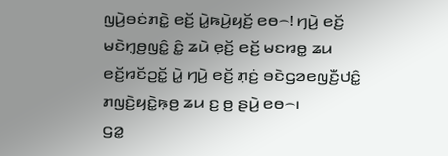ꤜꤣꤧ꤬ꤋꤢꤦꤊꤢꤧ꤭ ꤕꤢꤩ꤬ ꤣꤧ꤭ꤒꤣꤧ꤬ꤟꤢꤩ꤬ ꤕꤥ꤮! ꤚꤣꤧ꤬ ꤕꤢꤩ꤬ ꤗꤢꤧꤚ꤫ꤥ꤬ꤜꤢꤨ꤭ ꤢꤨ꤭ ꤘꤣꤧ ꤕ꤫ꤢꤩ꤬ ꤕꤢꤩ꤬ ꤗꤢꤙꤥ꤭ ꤘꤣ ꤕꤢꤩ꤬ꤙꤢꤩꤑꤢꤩ꤭ ꤣꤧ꤭ ꤚꤣꤧ꤬ ꤕꤢꤩ꤬ ꤊ꤫ꤢꤦ꤬ ꤋꤢꤧꤞꤤꤕꤜꤢꤪ꤬ꤓꤢꤨ꤭ ꤊꤜꤢꤧ꤬ꤟꤢꤧ꤭ꤒ꤫ꤥ꤬ ꤘꤣ ꤢ꤬ ꤥ꤬ ꤔꤣꤧ꤬ ꤕꤥ꤮꤯
ꤞꤤ꤭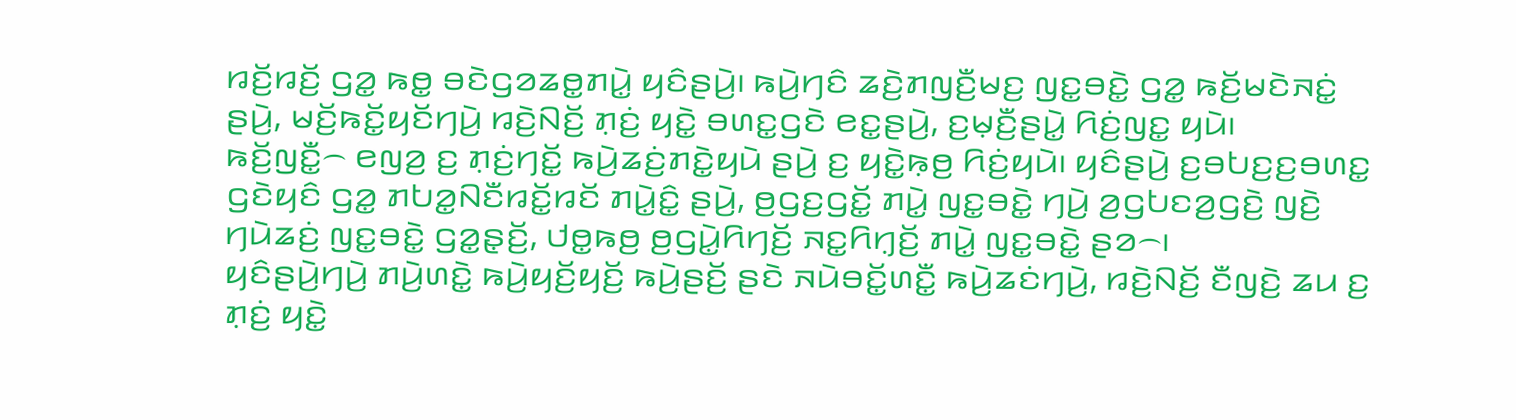ꤙꤢꤩ꤬ꤙꤢꤩ꤬ ꤞꤤ꤭ ꤒꤥ꤭ ꤋꤢꤧꤞꤤꤘꤥ꤭ꤊꤣꤧ꤭ ꤟꤢꤨꤔꤣꤧ꤬꤯ ꤒꤣꤧ꤬ꤚꤢꤨ ꤘꤢꤧ꤬ꤊꤜꤢꤪ꤬ꤗꤢ꤬ ꤜꤢ꤭ꤋꤢꤧ꤭ ꤞꤤ꤭ ꤒꤢꤩ꤬ꤗꤢꤧꤏꤢꤦ꤭ ꤔꤣꤧ꤬, ꤗꤢꤩ꤬ꤒꤢꤩ꤭ꤟꤢꤩꤚꤣꤧ꤬ ꤙꤢꤧ꤬ꤡꤢꤩ꤬ ꤊ꤫ꤢꤦ꤬ ꤟꤢꤧ꤭ ꤋꤛꤢ꤭ꤞꤢꤧ ꤕꤢ꤭ꤔꤣꤧ꤬, ꤢ꤬ꤗ꤫ꤢꤪ꤬ꤔꤣꤧ꤭ ꤖꤢꤦ꤬ꤜꤢ꤭ ꤟꤣꤧ꤯
ꤒꤢꤩ꤬ꤜꤢꤪ꤭꤮ ꤕꤜꤤ꤬ ꤢ꤬ ꤊ꤫ꤢꤦ꤬ꤚꤢꤩ꤭ ꤒꤣꤧ꤬ꤘꤢꤦ꤬ꤊꤢꤧ꤭ꤟꤣꤧ ꤔꤣꤧ꤬ ꤢ꤬ ꤟꤢꤧ꤭ꤒ꤫ꤥ꤬ ꤖꤢꤦ꤬ꤟꤣꤧ꤯ ꤟꤢꤨꤔꤣꤧ꤬ ꤢ꤬ꤋꤝꤢ꤬ꤢ꤬ꤋꤛꤢ꤭ ꤞꤢꤧꤟꤢꤨ ꤞꤤ꤭ ꤊꤝꤤ꤭ꤡꤢꤪꤙꤢꤩ꤭ꤙꤢꤩ ꤊꤣꤧ꤭ꤢꤨ꤭ ꤔꤣꤧ꤬, ꤥ꤬ꤞꤢ꤬ꤞꤢꤩ꤭ ꤊꤣꤧ꤭ ꤜꤢ꤭ꤋꤢꤧ꤭ ꤚꤣꤧ꤬ ꤤ꤬ꤞꤝꤢꤤ꤬ꤞꤢꤧ꤬ ꤜꤢꤧ꤬ ꤚꤣꤧꤘꤢꤦ꤬ ꤜꤢ꤭ꤋꤢꤧ꤭ ꤞꤤ꤭ꤔ꤫ꤢꤩ꤬, ꤓꤥ꤭ꤒꤥ꤬ ꤥ꤬ꤞꤣꤧ꤭ꤖꤚꤢꤩ꤬ ꤏꤢ꤭ꤖꤚ꤫ꤢꤩ꤬ ꤊꤣꤧ꤭ ꤜꤢ꤭ꤋꤢꤧ꤭ ꤔꤤ꤮꤯
ꤟꤢꤨꤔꤣꤧ꤬ꤚꤣꤧ꤬ ꤊꤣꤧ꤬ꤛꤢꤧ꤭ ꤒꤣꤧ꤬ꤟꤢꤩ꤬ꤟꤢꤩ꤬ ꤒꤣꤧ꤬ꤔꤢꤩ꤬ ꤔꤢꤧ ꤏꤣꤧꤋꤢꤩ꤭ꤛꤢꤪ꤭ ꤒꤣꤧ꤬ꤘꤢꤦꤚꤣꤧ꤬, ꤙꤢꤧ꤬ꤡꤢꤩ꤬ ꤢꤪꤜꤢꤧ꤬ ꤘꤣ ꤢ꤬ ꤊ꤫ꤢꤦ꤬ ꤟꤢꤧ꤭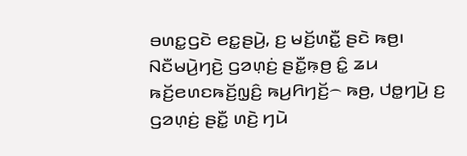ꤋꤛꤢ꤭ꤞꤢꤧ ꤕꤢ꤭ꤔꤣꤧ꤬, ꤢ꤬ ꤗꤢꤩ꤬ꤛꤢꤪ꤭ ꤔꤢꤧ ꤒꤥ꤬꤯ ꤡꤢꤪꤗꤣꤧ꤬ꤚꤢꤧ꤬ ꤞꤤꤛ꤫ꤢꤦ꤬ ꤔꤢꤪ꤭ꤒ꤫ꤥ꤬ ꤢꤨ꤭ ꤘꤣ ꤒꤢꤩ꤬ꤕꤛꤢꤒꤢꤩ꤬ꤜ꤫ꤢꤨ꤬ ꤒꤣ꤬ꤖꤚꤢꤩ꤬꤮ ꤒꤥ꤬, ꤓꤥ꤭ꤚꤣꤧ꤬ ꤢ꤬ ꤞꤤꤛ꤫ꤢꤦ꤬ ꤔꤢꤪ꤭ ꤛꤢꤧ꤬ ꤚꤣꤧ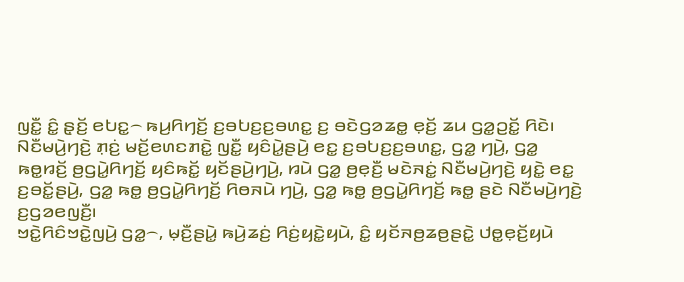ꤜꤢꤪ꤭ ꤢꤨ꤭ ꤔ꤫ꤢꤩ꤬ ꤕꤝꤢ꤭꤮ ꤒꤣ꤬ꤖꤚꤢꤩ꤬ ꤢ꤬ꤋꤝꤢ꤬ꤢ꤬ꤋꤛꤢ꤭ ꤢ꤬ ꤋꤢꤧꤞꤤꤘꤥ꤭ ꤕ꤫ꤢꤩ꤬ ꤘꤣ ꤞꤤ꤭ꤑꤢꤩ꤭ ꤖꤢꤧ꤯
ꤡꤢꤪꤗꤣꤧ꤬ꤚꤢꤧ꤬ ꤊ꤫ꤢꤦ꤬ ꤗꤢꤩ꤬ꤕꤛꤢꤊꤢꤧ꤭ ꤜꤢꤪ꤭ ꤟꤢꤨꤣꤧ꤭ꤔꤣꤧ꤬ ꤕꤢ꤭ ꤢ꤬ꤋꤝꤢ꤬ꤢ꤬ꤋꤛꤢ꤭, ꤞꤤ꤭ ꤚꤣꤧ꤬, ꤞꤤ꤭ ꤒꤥ꤭ꤙꤢꤩ꤬ ꤥ꤬ꤞꤣꤧ꤭ꤖꤚꤢꤩ꤬ ꤟꤢꤨꤒꤢꤩ꤭ ꤟꤢꤩꤔꤣꤧ꤬ꤚꤣꤧ꤬, ꤙꤣꤧ ꤞꤤ꤭ ꤥ꤬ꤕ꤫ꤢꤪ꤬ ꤗꤢꤧꤏꤢꤦ꤭ ꤡꤢꤪꤗꤣꤧ꤬ꤚꤢꤧ꤬ ꤟꤢꤧ꤭ ꤕꤢ꤭ ꤢ꤬ꤋꤢꤩ꤭ꤔꤣꤧ꤬, ꤞꤤ꤭ ꤒꤥ꤭ ꤥ꤬ꤞꤣꤧ꤭ꤖꤚꤢꤩ꤬ ꤖꤥꤏꤣꤧ ꤚꤣꤧ꤬, ꤞꤤ꤭ ꤒꤥ꤭ ꤥ꤬ꤞꤣꤧ꤭ꤖꤚꤢꤩ꤬ ꤒꤥ꤭ ꤔꤢꤧ ꤡꤢꤪꤗꤣꤧ꤬ꤚꤢꤧ꤬ ꤢ꤬ꤞꤤꤕꤜꤢꤪ꤬꤯
ꤠꤢꤧ꤭ꤖꤢꤨꤠꤢꤧ꤭ꤜꤣꤧ꤬ ꤞꤤ꤭꤮, ꤗ꤫ꤢꤪ꤬ꤔꤣꤧ꤭ ꤒꤣꤧ꤬ꤘꤢꤦ꤬ ꤖꤢꤦ꤬ꤟꤢꤧ꤭ꤟꤣꤧ, ꤢꤨ꤭ ꤟꤢꤩꤏꤥ꤬ꤘꤥ꤬ꤔꤢꤧ꤭ ꤓꤥ꤭ꤕ꤫ꤢꤩ꤬ꤟꤣꤧ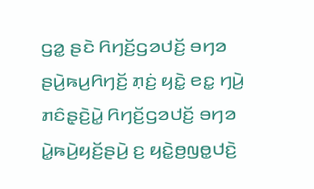ꤞꤤ꤭ ꤔꤢꤧ ꤖꤚꤢꤩ꤬ꤞꤤꤓꤢꤩ꤬ ꤋꤚꤤ ꤔꤣꤧ꤬ꤒꤣ꤬ꤖꤚꤢꤩ꤬ ꤊ꤫ꤢꤦ꤬ ꤟꤢꤧ꤭ ꤕꤢ꤭ ꤚꤣꤧ꤬ ꤊꤢꤨꤔ꤫ꤢꤧ꤬ꤣꤧ꤭ ꤖꤚꤢꤩ꤬ꤞꤤꤓꤢꤩ꤬ ꤋꤚꤤ ꤣꤧ꤭ꤒꤣꤧ꤬ꤟꤢꤩ꤬ꤔꤣꤧ꤬ ꤢ꤬ ꤟꤢꤧ꤭ꤥ꤬ꤜꤥ꤭ꤓꤢꤧ꤬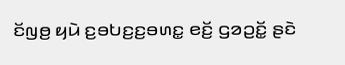ꤢꤩꤜꤥ꤬ ꤟꤣꤧ ꤢ꤬ꤋꤝꤢ꤬ꤢ꤬ꤋꤛꤢ꤭ ꤕꤢꤩ꤬ ꤞꤤꤑꤢꤩ꤭ ꤔꤢꤧ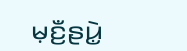ꤗ꤫ꤢꤪ꤬ꤔꤣꤧ꤭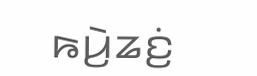ꤒꤣꤧ꤬ꤘꤢꤦ꤬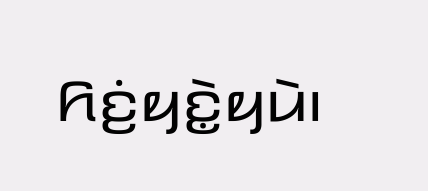ꤖꤢꤦ꤬ꤟꤢꤧ꤭ꤟꤣꤧ꤯